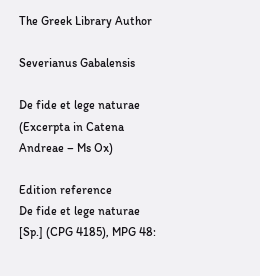The Greek Library Author

Severianus Gabalensis

De fide et lege naturae (Excerpta in Catena Andreae – Ms Ox)

Edition reference
De fide et lege naturae [Sp.] (CPG 4185), MPG 48: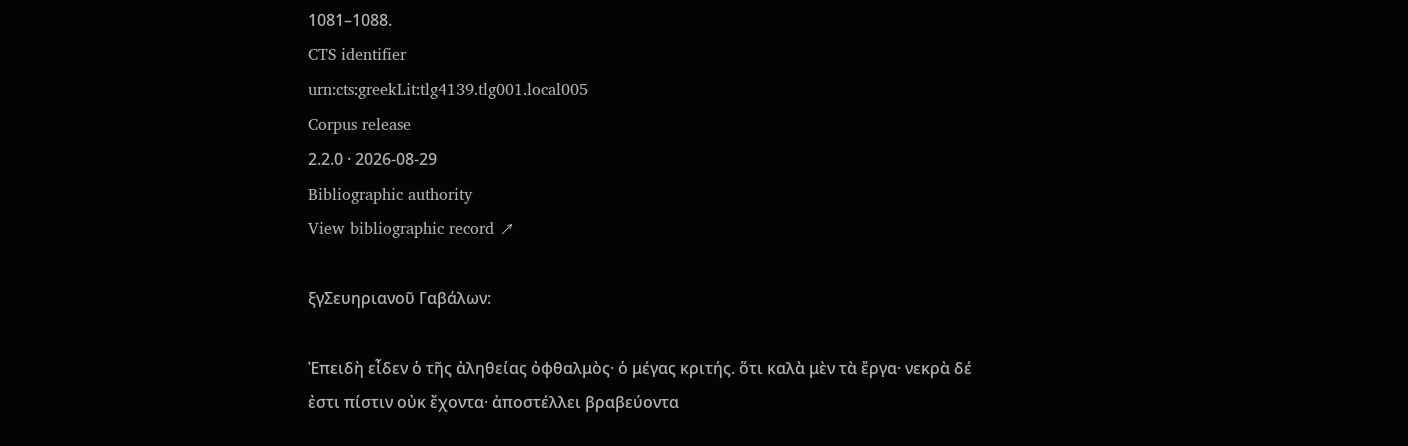1081–1088.
CTS identifier
urn:cts:greekLit:tlg4139.tlg001.local005
Corpus release
2.2.0 · 2026-08-29
Bibliographic authority
View bibliographic record ↗

ξγΣευηριανοῦ Γαβάλων:

Ἐπειδὴ εἶδεν ὁ τῆς ἀληθείας ὀφθαλμὸς· ὁ μέγας κριτής. ὅτι καλὰ μὲν τὰ ἔργα· νεκρὰ δέ ἐστι πίστιν οὐκ ἔχοντα· ἀποστέλλει βραβεύοντα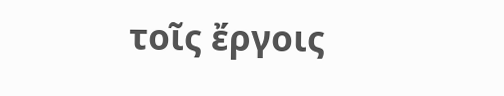τοῖς ἔργοις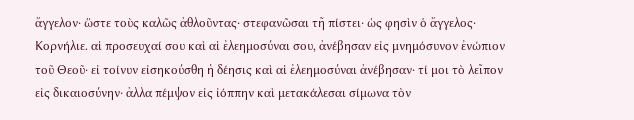ἄγγελον· ὥστε τοὺς καλῶς ἀθλοῦντας· στεφανῶσαι τῆ πίστει· ὡς φησὶν ὁ ἄγγελος· Κορνήλιε. αἱ προσευχαί σου καὶ αἱ ἐλεημοσύναι σου, ἀνέβησαν εἰς μνημόσυνον ἐνώπιον τοῦ Θεοῦ· εἰ τοίνυν εἰσηκούσθη ἡ δέησις καὶ αἱ ἐλεημοσύναι ἀνέβησαν· τί μοι τὸ λεῖπον εἰς δικαιοσύνην· ἀλλα πέμψον εἰς ἰόππην καὶ μετακάλεσαι σίμωνα τὸν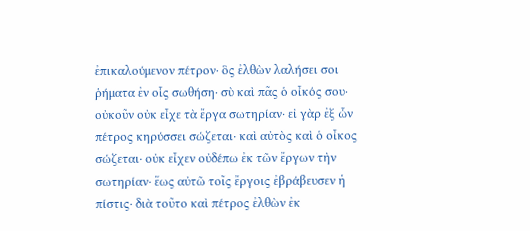ἐπικαλούμενον πέτρον· ὃς ἐλθὼν λαλήσει σοι ῥήματα ἐν οἷς σωθήση· σὺ καὶ πᾶς ὁ οἶκός σου· οὐκοῦν οὐκ εἶχε τὰ ἔργα σωτηρίαν· εἰ γὰρ ἐξ ὧν πέτρος κηρύσσει σώζεται· καὶ αὐτὸς καὶ ὁ οἶκος σώζεται· οὐκ εἶχεν οὐδέπω ἐκ τῶν ἔργων τὴν σωτηρίαν· ἕως αὐτῶ τοῖς ἔργοις ἐβράβευσεν ἡ πίστις· διὰ τοῦτο καὶ πέτρος ἐλθὼν ἐκ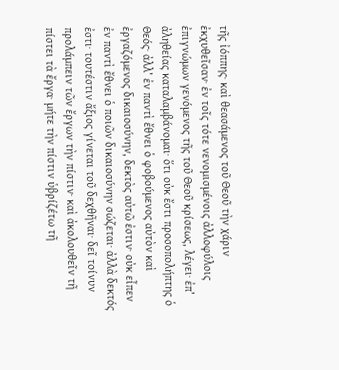τῆς ἰόππης· καὶ θεασάμενος τοῦ Θεοῦ τὴν χάριν ἐκχυθεῖσαν· ἐν τοῖς τότε νενομισμένοις ἀλλοφύλοις ἐπιγνώμων γενόμενος τῆς τοῦ Θεοῦ κρίσεως, λέγει· ἐπ’ ἀληθείας καταλαμβάνομαι· ὅτι οὐκ ἔστι προσοπολήπτης ὁ Θεός· ἀλλ’ ἐν παντὶ ἔθνει ὁ φοβούμενος αὐτὸν καὶ ἐργαζόμενος δικαιοσύνην, δεκτὸς αὐτῶ ἐστιν· οὐκ εἶπεν ἐν παντὶ ἔθνει ὁ ποιῶν δικαιοσύνην σώζεται· ἀλλὰ δεκτός ἐστι· τουτέστιν ἄξιος γίνεται τοῦ δεχθῆναι· δεῖ τοίνυν προλάμπειν τῶν ἔργων τὴν πίστιν· καὶ ἀκολουθεῖν τῆ πίστει τὰ ἔργα· μήτε τὴν πίστιν ὑβρίζέτω τῆ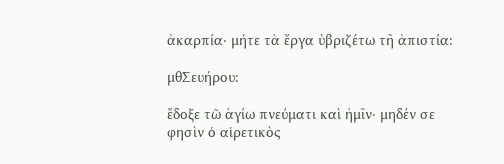ἀκαρπία· μήτε τὰ ἔργα ὑβριζέτω τῆ ἀπιστία:

μθΣευήρου:

ἔδοξε τῶ ἁγίω πνεύματι καὶ ἡμῖν· μηδέν σε φησὶν ὁ αἱρετικὸς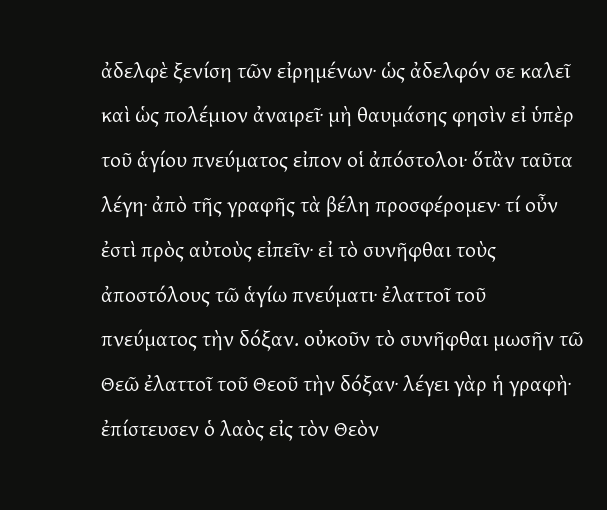ἀδελφὲ ξενίση τῶν εἰρημένων· ὡς ἀδελφόν σε καλεῖ καὶ ὡς πολέμιον ἀναιρεῖ· μὴ θαυμάσης φησὶν εἰ ὑπὲρ τοῦ ἁγίου πνεύματος εἰπον οἱ ἀπόστολοι· ὅτἂν ταῦτα λέγη· ἀπὸ τῆς γραφῆς τὰ βέλη προσφέρομεν· τί οὖν ἐστὶ πρὸς αὐτοὺς εἰπεῖν· εἰ τὸ συνῆφθαι τοὺς ἀποστόλους τῶ ἁγίω πνεύματι· ἐλαττοῖ τοῦ πνεύματος τὴν δόξαν. οὐκοῦν τὸ συνῆφθαι μωσῆν τῶ Θεῶ ἐλαττοῖ τοῦ Θεοῦ τὴν δόξαν· λέγει γὰρ ἡ γραφὴ· ἐπίστευσεν ὁ λαὸς εἰς τὸν Θεὸν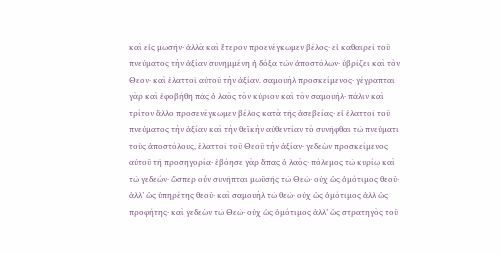καὶ εἰς μωσῆν· ἀλλὰ καὶ ἕτερον προενέγκωμεν βέλος· εἰ καθαιρεῖ τοῦ πνεύματος τὴν ἀξίαν συνημμένη ἡ δόξα τῶν ἀποστόλων· ὑβρίζει καὶ τὸν Θεον· καὶ ἐλαττοῖ αὐτοῦ τὴν ἀξίαν. σαμουὴλ προσκείμενος· γέγραπται γὰρ καὶ ἐφοβήθη πᾶς ὁ λαὸς τὸν κύριον καὶ τὸν σαμουήλ· πάλιν καὶ τρίτον ἄλλο προσενέγκωμεν βέλος κατὰ τῆς ἀσεβείας· εἰ ἐλαττοῖ τοῦ πνεύματος τὴν ἀξίαν καὶ τὴν θεϊκὴν αὐθεντίαν τὸ συνῆφθαι τῶ πνεύματι τοὺς ἀποστόλους, ἐλαττοῖ τοῦ Θεοῦ τὴν ἀξίαν· γεδεὼν προσκείμενος αὐτοῦ τῆ προσηγορία· ἐβόησε γὰρ ἅπας ὁ λαὸς· πόλεμος τῶ κυρίω καὶ τῶ γεδεών· ὥσπερ οὖν συνῆπται μωϋσῆς τῶ Θεῶ· οὐχ ὡς ὁμότιμος θεοῦ· ἀλλ’ ὡς ὑπηρέτης θεοῦ· καὶ σαμουὴλ τῶ θεῶ· οὐχ ὡς ὁμότιμος ἀλλ ὡς προφήτης· καὶ γεδεὼν τῶ Θεῶ· οὐχ ὡς ὁμότιμος ἀλλ’ ὡς στρατηγὸς τοῦ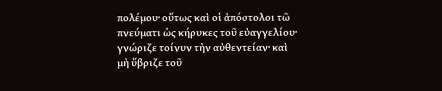πολέμου· οὕτως καὶ οἱ ἀπόστολοι τῶ πνεύματι ὡς κήρυκες τοῦ εὐαγγελίου· γνώριζε τοίνυν τὴν αὐθεντείαν· καὶ μὴ ὕβριζε τοῦ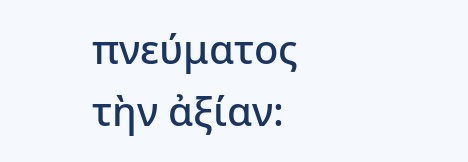πνεύματος τὴν ἀξίαν: